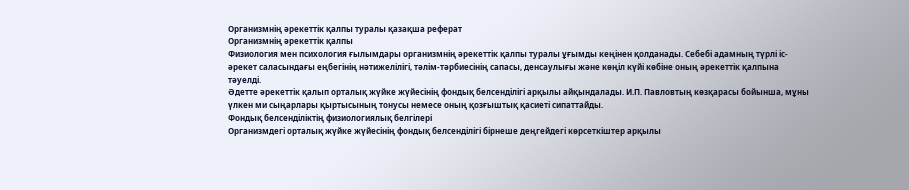Организмнің әрекеттік қалпы туралы қазақша реферат
Организмнің әрекеттік қалпы
Физиология мен психология ғылымдары организмнің әрекеттік қалпы туралы ұғымды кеңінен қолданады. Себебі адамның түрлі іс-әрекет саласындағы еңбегінің нәтижелілігі, тәлім-тәрбиесінің сапасы, денсаулығы және көңіл күйі көбіне оның әрекеттік қалпына тәуелді.
Әдетте әрекеттік қалып орталық жүйке жүйесінің фондық белсенділігі арқылы айқындалады. И.П. Павловтың көзқарасы бойынша, мұны үлкен ми сыңарлары қыртысының тонусы немесе оның қозғыштық қасиеті сипаттайды.
Фондық белсенділіктің физиологиялық белгілері
Организмдегі орталық жүйке жүйесінің фондық белсенділігі бірнеше деңгейдегі көрсеткіштер арқылы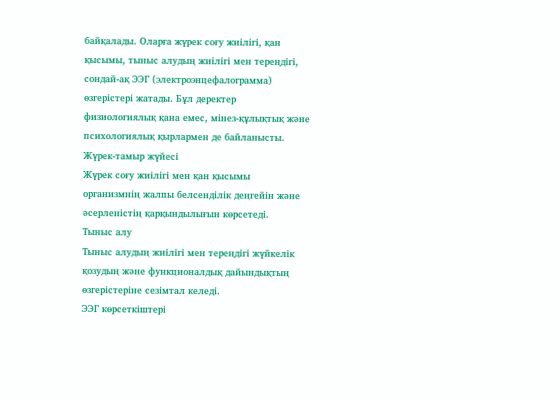байқалады. Оларға жүрек соғу жиілігі, қан қысымы, тыныс алудың жиілігі мен тереңдігі, сондай-ақ ЭЭГ (электроэнцефалограмма) өзгерістері жатады. Бұл деректер физиологиялық қана емес, мінез-құлықтық және психологиялық қырлармен де байланысты.
Жүрек-тамыр жүйесі
Жүрек соғу жиілігі мен қан қысымы организмнің жалпы белсенділік деңгейін және әсерленістің қарқындылығын көрсетеді.
Тыныс алу
Тыныс алудың жиілігі мен тереңдігі жүйкелік қозудың және функционалдық дайындықтың өзгерістеріне сезімтал келеді.
ЭЭГ көрсеткіштері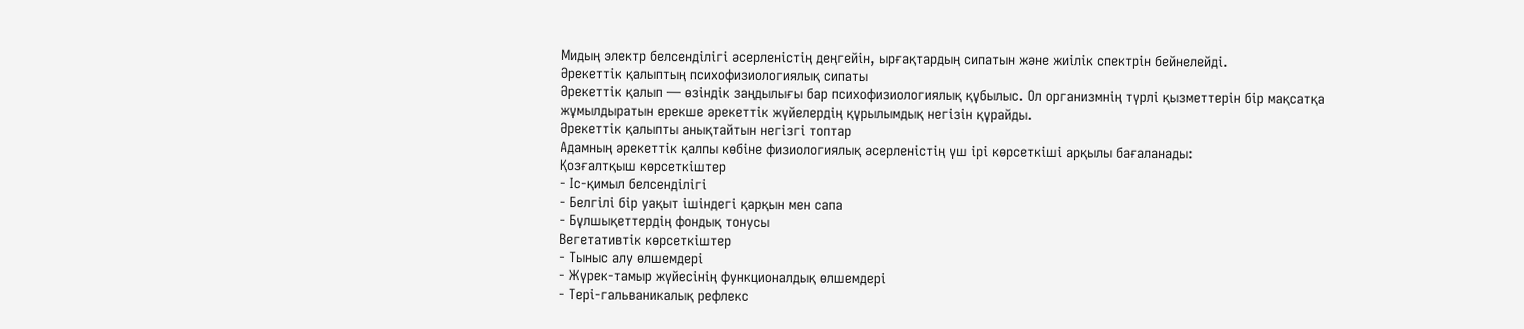Мидың электр белсенділігі әсерленістің деңгейін, ырғақтардың сипатын және жиілік спектрін бейнелейді.
Әрекеттік қалыптың психофизиологиялық сипаты
Әрекеттік қалып — өзіндік заңдылығы бар психофизиологиялық құбылыс. Ол организмнің түрлі қызметтерін бір мақсатқа жұмылдыратын ерекше әрекеттік жүйелердің құрылымдық негізін құрайды.
Әрекеттік қалыпты анықтайтын негізгі топтар
Адамның әрекеттік қалпы көбіне физиологиялық әсерленістің үш ірі көрсеткіші арқылы бағаланады:
Қозғалтқыш көрсеткіштер
- Іс-қимыл белсенділігі
- Белгілі бір уақыт ішіндегі қарқын мен сапа
- Бұлшықеттердің фондық тонусы
Вегетативтік көрсеткіштер
- Тыныс алу өлшемдері
- Жүрек-тамыр жүйесінің функционалдық өлшемдері
- Тері-гальваникалық рефлекс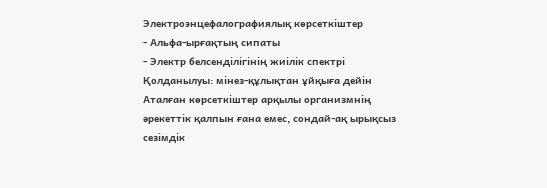Электроэнцефалографиялық көрсеткіштер
- Альфа-ырғақтың сипаты
- Электр белсенділігінің жиілік спектрі
Қолданылуы: мінез-құлықтан ұйқыға дейін
Аталған көрсеткіштер арқылы организмнің әрекеттік қалпын ғана емес, сондай-ақ ырықсыз сезімдік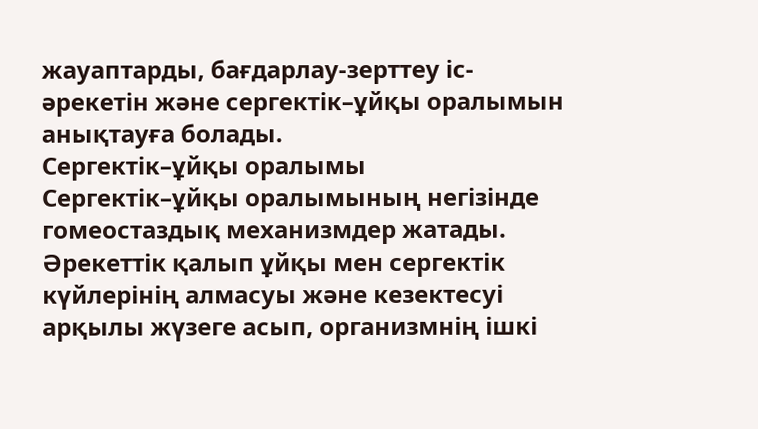жауаптарды, бағдарлау-зерттеу іс-әрекетін және сергектік–ұйқы оралымын анықтауға болады.
Сергектік–ұйқы оралымы
Сергектік–ұйқы оралымының негізінде гомеостаздық механизмдер жатады. Әрекеттік қалып ұйқы мен сергектік күйлерінің алмасуы және кезектесуі арқылы жүзеге асып, организмнің ішкі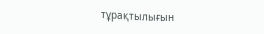тұрақтылығын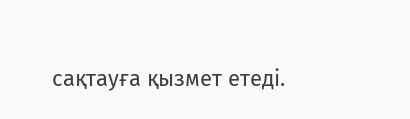сақтауға қызмет етеді.